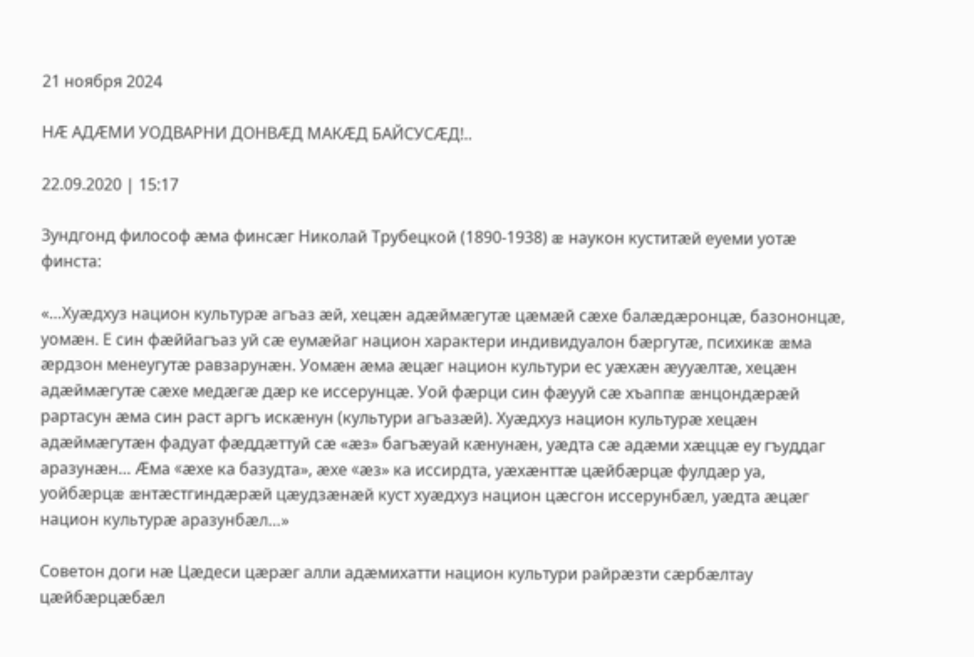21 ноября 2024

НÆ АДÆМИ УОДВАРНИ ДОНВÆД МАКÆД БАЙСУСÆД!..

22.09.2020 | 15:17

Зундгонд философ æма финсæг Николай Трубецкой (1890-1938) æ наукон куститæй еуеми уотæ финста:

«…Хуæдхуз национ культурæ агъаз æй, хецæн адæймæгутæ цæмæй сæхе балæдæронцæ, базононцæ, уомæн. Е син фæййагъаз уй сæ еумæйаг национ характери индивидуалон бæргутæ, психикæ æма æрдзон менеугутæ равзарунæн. Уомæн æма æцæг национ культури ес уæхæн æууæлтæ, хецæн адæймæгутæ сæхе медæгæ дæр ке иссерунцæ. Уой фæрци син фæууй сæ хъаппæ æнцондæрæй рартасун æма син раст аргъ искæнун (культури агъазæй). Хуæдхуз национ культурæ хецæн адæймæгутæн фадуат фæддæттуй сæ «æз» багъæуай кæнунæн, уæдта сæ адæми хæццæ еу гъуддаг аразунæн… Æма «æхе ка базудта», æхе «æз» ка иссирдта, уæхæнттæ цæйбæрцæ фулдæр уа, уойбæрцæ æнтæстгиндæрæй цæудзæнæй куст хуæдхуз национ цæсгон иссерунбæл, уæдта æцæг национ культурæ аразунбæл…»

Советон доги нæ Цæдеси цæрæг алли адæмихатти национ культури райрæзти сæрбæлтау цæйбæрцæбæл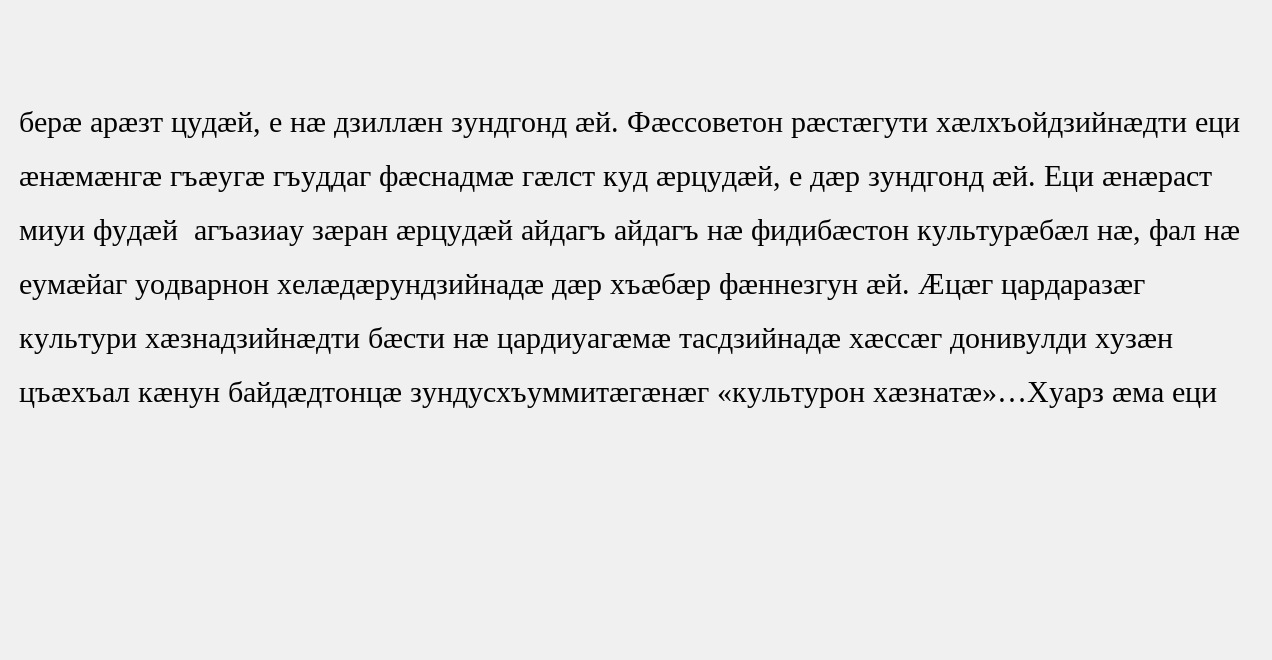берæ арæзт цудæй, е нæ дзиллæн зундгонд æй. Фæссоветон рæстæгути хæлхъойдзийнæдти еци  æнæмæнгæ гъæугæ гъуддаг фæснадмæ гæлст куд æрцудæй, е дæр зундгонд æй. Еци æнæраст миуи фудæй  агъазиау зæран æрцудæй айдагъ айдагъ нæ фидибæстон культурæбæл нæ, фал нæ еумæйаг уодварнон хелæдæрундзийнадæ дæр хъæбæр фæннезгун æй. Æцæг цардаразæг культури хæзнадзийнæдти бæсти нæ цардиуагæмæ тасдзийнадæ хæссæг донивулди хузæн цъæхъал кæнун байдæдтонцæ зундусхъуммитæгæнæг «культурон хæзнатæ»…Хуарз æма еци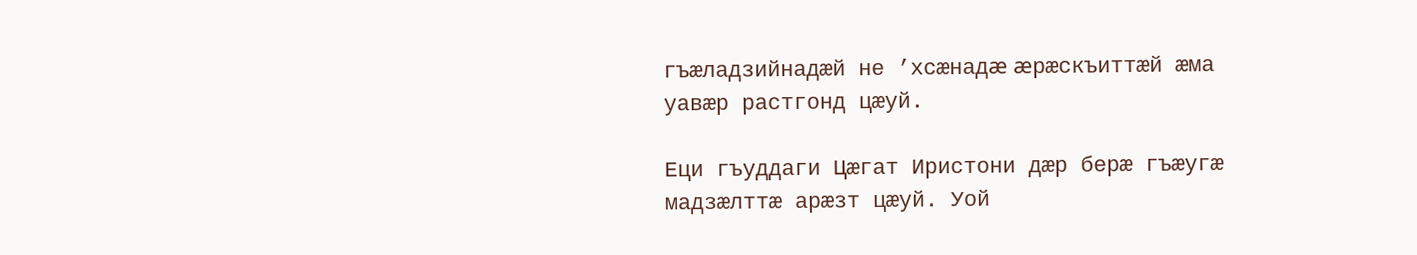гъæладзийнадæй не ’хсæнадæ æрæскъиттæй æма уавæр растгонд цæуй.

Еци гъуддаги Цæгат Иристони дæр берæ гъæугæ мадзæлттæ арæзт цæуй. Уой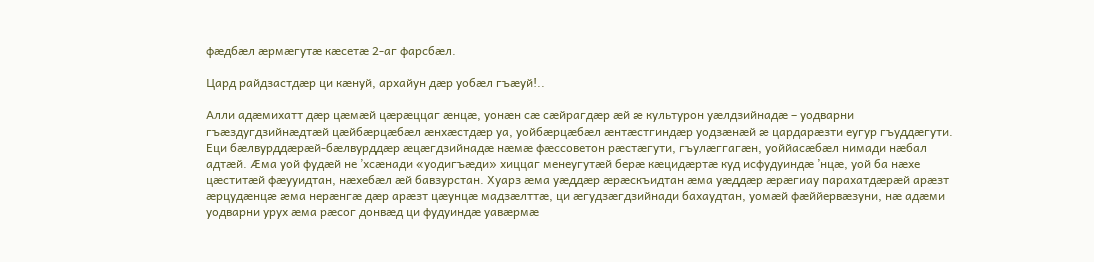фæдбæл æрмæгутæ кæсетæ 2-аг фарсбæл.

Цард райдзастдæр ци кæнуй, архайун дæр уобæл гъæуй!..

Алли адæмихатт дæр цæмæй цæрæццаг æнцæ, уонæн сæ сæйрагдæр æй æ культурон уæлдзийнадæ – уодварни гъæздугдзийнæдтæй цæйбæрцæбæл æнхæстдæр уа, уойбæрцæбæл æнтæстгиндæр уодзæнæй æ цардарæзти еугур гъуддæгути. Еци бæлвурддæрæй-бæлвурддæр æцæгдзийнадæ нæмæ фæссоветон рæстæгути, гъулæггагæн, уоййасæбæл нимади нæбал адтæй. Æма уой фудæй не ’хсæнади «уодигъæди» хиццаг менеугутæй берæ кæцидæртæ куд исфудуиндæ ’нцæ, уой ба нæхе цæститæй фæууидтан, нæхебæл æй бавзурстан. Хуарз æма уæддæр æрæскъидтан æма уæддæр æрæгиау парахатдæрæй арæзт æрцудæнцæ æма нерæнгæ дæр арæзт цæунцæ мадзæлттæ, ци æгудзæгдзийнади бахаудтан, уомæй фæййервæзуни, нæ адæми уодварни урух æма рæсог донвæд ци фудуиндæ уавæрмæ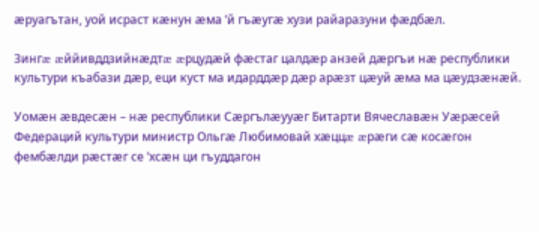æруагътан, уой исраст кæнун æма ’й гъæугæ хузи райаразуни фæдбæл.

Зингæ æййивддзийнæдтæ æрцудæй фæстаг цалдæр анзей дæргъи нæ республики культури къабази дæр, еци куст ма идарддæр дæр арæзт цæуй æма ма цæудзæнæй.

Уомæн æвдесæн – нæ республики Сæргълæууæг Битарти Вячеславæн Уæрæсей Федераций культури министр Ольгæ Любимовай хæццæ æрæги сæ косæгон фембæлди рæстæг се ’хсæн ци гъуддагон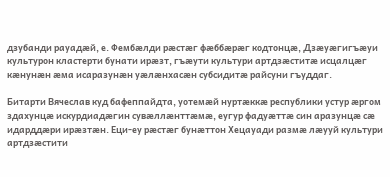дзубанди рауадæй, е. Фембæлди рæстæг фæббæрæг кодтонцæ, Дзæуæгигъæуи культурон кластерти бунати ирæзт, гъæути культури артдзæститæ исцалцæг кæнунæн æма исаразунæн уæлæнхасæн субсидитæ райсуни гъуддаг.

Битарти Вячеслав куд бафеппайдта, уотемæй нуртæккæ республики устур æргом здахунцæ искурдиадæгин сувæллæнттæмæ, еугур фадуæттæ син аразунцæ сæ идарддæри ирæзтæн. Еци-еу рæстæг бунæттон Хецауади размæ лæууй культури артдзæстити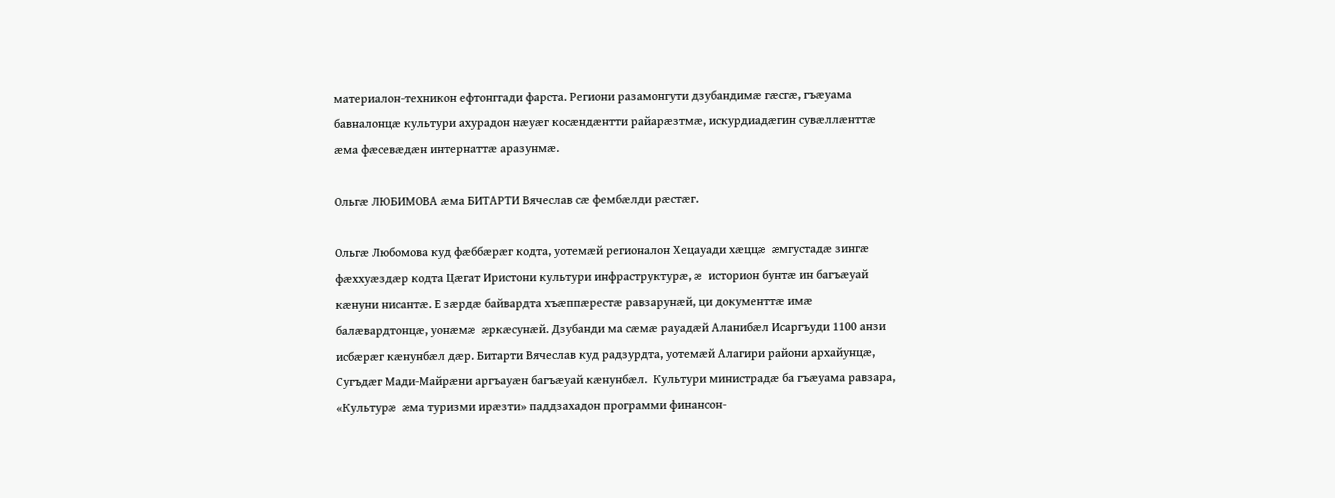материалон-техникон ефтонггади фарста. Региони разамонгути дзубандимæ гæсгæ, гъæуама бавналонцæ культури ахурадон нæуæг косæндæнтти райарæзтмæ, искурдиадæгин сувæллæнттæ æма фæсевæдæн интернаттæ аразунмæ.

Ольгæ ЛЮБИМОВА æма БИТАРТИ Вячеслав сæ фембæлди рæстæг.

Ольгæ Любомова куд фæббæрæг кодта, уотемæй регионалон Хецауади хæццæ æмгустадæ зингæ фæххуæздæр кодта Цæгат Иристони культури инфраструктурæ, æ историон бунтæ ин багъæуай кæнуни нисантæ. Е зæрдæ байвардта хъæппæрестæ равзарунæй, ци документтæ имæ  балæвардтонцæ, уонæмæ æркæсунæй. Дзубанди ма сæмæ рауадæй Аланибæл Исаргъуди 1100 анзи исбæрæг кæнунбæл дæр. Битарти Вячеслав куд радзурдта, уотемæй Алагири райони архайунцæ, Сугъдæг Мади-Майрæни аргъауæн багъæуай кæнунбæл.  Культури министрадæ ба гъæуама равзара, «Культурæ æма туризми ирæзти» паддзахадон программи финансон-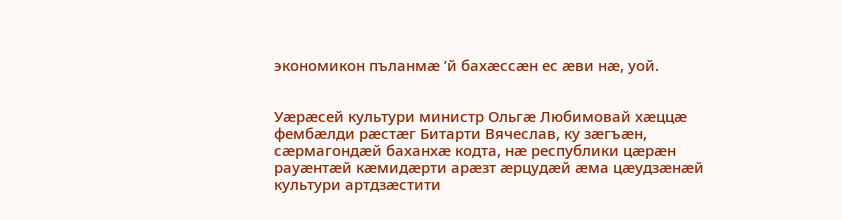экономикон пъланмæ ’й бахæссæн ес æви нæ, уой.


Уæрæсей культури министр Ольгæ Любимовай хæццæ фембæлди рæстæг Битарти Вячеслав, ку зæгъæн, сæрмагондæй баханхæ кодта, нæ республики цæрæн рауæнтæй кæмидæрти арæзт æрцудæй æма цæудзæнæй культури артдзæстити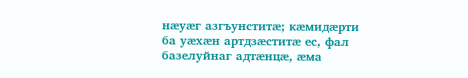нæуæг азгъунститæ; кæмидæрти ба уæхæн артдзæститæ ес, фал базелуйнаг адтæнцæ, æма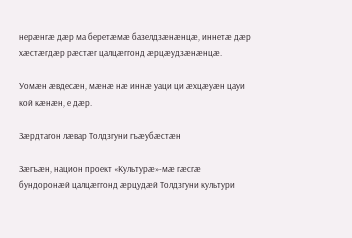нерæнгæ дæр ма беретæмæ базелдзæнæнцæ, иннетæ дæр хæстæгдæр рæстæг цалцæггонд æрцæудзæнæнцæ.

Уомæн æвдесæн, мæнæ нæ иннæ уаци ци æхцæуæн цауи кой кæнæн, е дæр.

Зæрдтагон лæвар Толдзгуни гъæубæстæн

Зæгъæн, национ проект «Культурæ»-мæ гæсгæ бундоронæй цалцæггонд æрцудæй Толдзгуни культури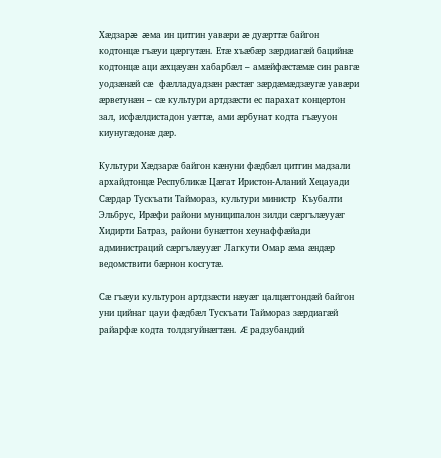Хæдзарæ  æма ин цитгин уавæри æ дуæрттæ байгон кодтонцæ гъæуи цæргутæн. Етæ хъæбæр зæрдиагæй бацийнæ кодтонцæ аци æхцæуæн хабарбæл – амæйфæстæмæ син равгæ уодзæнæй сæ  фæлладуадзæн рæстæг зæрдæмæдзæугæ уавæри æрветунæн – сæ культури артдзæсти ес парахат концертон зал, исфæлдистадон уæттæ, ами æрбунат кодта гъæууон киунугæдонæ дæр.

Культури Хæдзарæ байгон кæнуни фæдбæл цитгин мадзали архайдтонцæ Республикæ Цæгат Иристон-Аланий Хецауади Сæрдар Тускъати Таймораз, культури министр  Къубалти Эльбрус, Ирæфи райони муниципалон зилди сæргълæууæг Хидирти Батраз, райони бунæттон хеунаффæйади администраций сæргълæууæг Лагкути Омар æма æндæр ведомствити бæрнон косгутæ.

Сæ гъæуи культурон артдзæсти нæуæг цалцæггондæй байгон уни цийнаг цауи фæдбæл Тускъати Таймораз зæрдиагæй райарфæ кодта толдзгуйнæгтæн. Æ радзубандий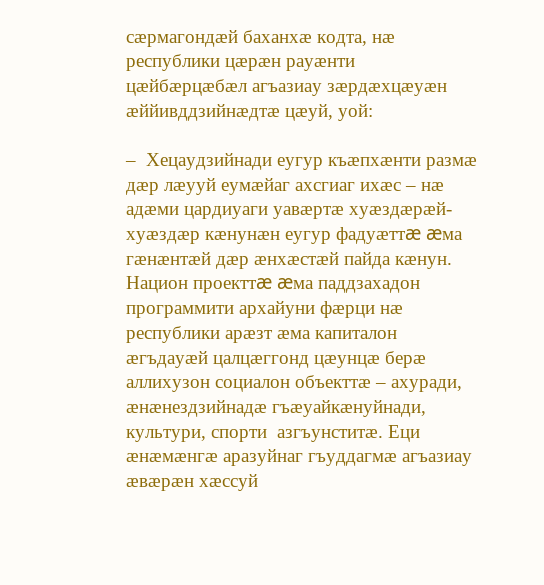сæрмагондæй баханхæ кодта, нæ республики цæрæн рауæнти цæйбæрцæбæл агъазиау зæрдæхцæуæн æййивддзийнæдтæ цæуй, уой:

–  Хецаудзийнади еугур къæпхæнти размæ дæр лæууй еумæйаг ахсгиаг ихæс – нæ адæми цардиуаги уавæртæ хуæздæрæй-хуæздæр кæнунæн еугур фадуæттæ æма гæнæнтæй дæр æнхæстæй пайда кæнун. Национ проекттæ æма паддзахадон программити архайуни фæрци нæ республики арæзт æма капиталон æгъдауæй цалцæггонд цæунцæ берæ аллихузон социалон объекттæ – ахуради, æнæнездзийнадæ гъæуайкæнуйнади, культури, спорти  азгъунститæ. Еци æнæмæнгæ аразуйнаг гъуддагмæ агъазиау æвæрæн хæссуй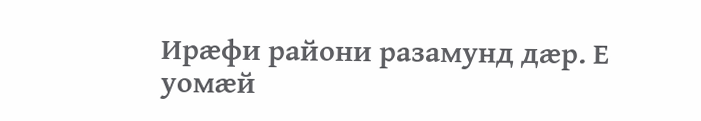Ирæфи райони разамунд дæр. Е уомæй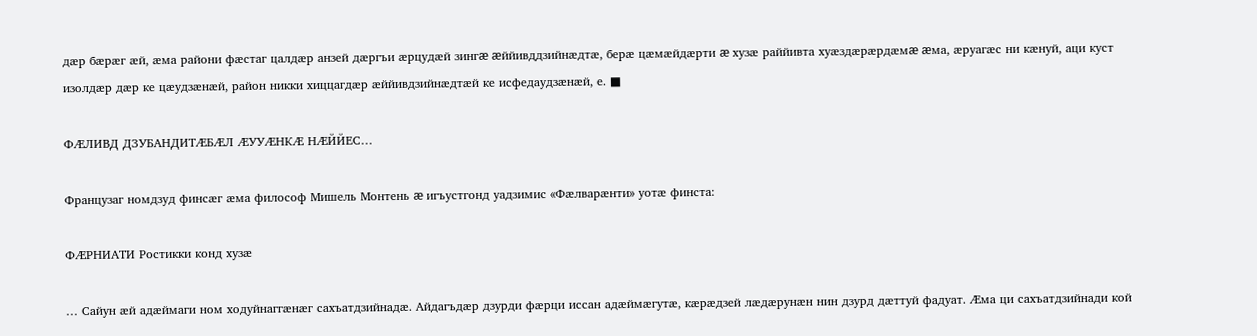дæр бæрæг æй, æма райони фæстаг цалдæр анзей дæргъи æрцудæй зингæ æййивддзийнæдтæ, берæ цæмæйдæрти æ хузæ раййивта хуæздæрæрдæмæ æма, æруагæс ни кæнуй, аци куст изолдæр дæр ке цæудзæнæй, район никки хиццагдæр æййивдзийнæдтæй ке исфедаудзæнæй, е. ■

ФÆЛИВД ДЗУБАНДИТÆБÆЛ ÆУУÆНКÆ НÆЙЙЕС…

Французаг номдзуд финсæг æма философ Мишель Монтень æ игъустгонд уадзимис «Фæлварæнти» уотæ финста:

ФÆРНИАТИ Ростикки конд хузæ

… Сайун æй адæймаги ном ходуйнаггæнæг сахъатдзийнадæ. Айдагъдæр дзурди фæрци иссан адæймæгутæ, кæрæдзей лæдæрунæн нин дзурд дæттуй фадуат. Æма ци сахъатдзийнади кой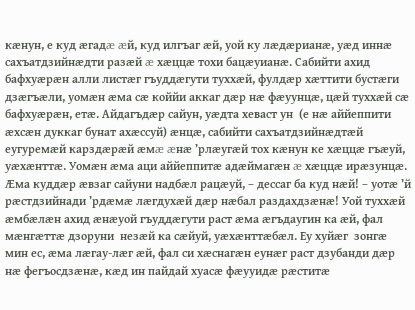кæнун, е куд æгадæ æй, куд илгъаг æй, уой ку лæдæрианæ, уæд иннæ сахъатдзийнæдти разæй æ хæццæ тохи бацæуианæ. Сабийти ахид бафхуæрæн алли листæг гъуддæгути туххæй, фулдæр хæттити бустæги дзæгъæли, уомæн æма сæ коййи аккаг дæр нæ фæуунцæ, цæй туххæй сæ бафхуæрæн, етæ. Айдагъдæр сайун, уæдта хеваст ун  (е нæ аййеппити æхсæн дуккаг бунат ахæссуй) æнцæ, сабийти сахъатдзийнæдтæй еугуремæй карздæрæй æмæ æнæ ’рлæугæй тох кæнун ке хæццæ гъæуй, уæхæнттæ. Уомæн æма аци аййеппитæ адæймагæн æ хæццæ ирæзунцæ. Æма куддæр æвзаг сайуни надбæл рацæуй, – дессаг ба куд нæй! – уотæ ’й рæстдзийнади ’рдæмæ лæгдухæй дæр нæбал раздахдзæнæ! Уой туххæй æмбæлæн ахид æнæуой гъуддæгути раст æма æгъдаугин ка æй, фал мæнгæттæ дзоруни  незæй ка сæйуй, уæхæнттæбæл. Еу хуйæг  зонгæ мин ес, æма лæгау-лæг æй, фал си хæснагæн еунæг раст дзубанди дæр нæ фегъосдзæнæ, кæд ин пайдай хуасæ фæууидæ рæститæ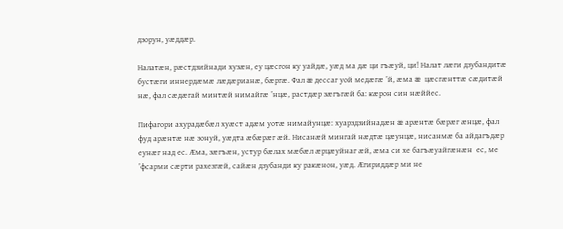дзорун, уæддæр.

Налатæн, рæстдзийнади хузæн, еу цæсгон ку уайдæ, уæд ма дæ ци гъæуй, ци! Налат лæги дзубандитæ бустæги иннердæмæ лæдæрианæ, бæргæ. Фал æ дессаг уой медæгæ ’й, æма æ  цæсгæнттæ сæдитæй нæ, фал сæдæгай минтæй нимайгæ ’нцæ, растдæр зæгъгæй ба: кæрон син нæййес.

Пифагори ахурадæбæл хуæст адæм уотæ нимайунцæ: хуарздзийнадæн æ арæнтæ бæрæг æнцæ, фал фуд арæнтæ нæ зонуй, уæдта æбæрæг æй. Нисанæй мингай нæдтæ цæунцæ, нисанмæ ба айдагъдæр  еунæг над ес. Æма, зæгъæн, устур бæлах мæбæл æрцæуйнаг æй, æма си хе багъæуайгæнæн  ес, ме ’фсарми сæрти рахезгæй, сайæн дзубанди ку ракæнон, уæд. Æгириддæр ми не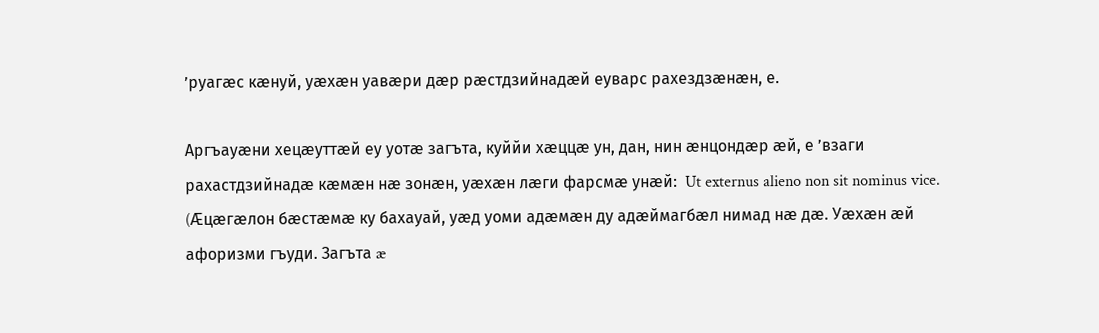’руагæс кæнуй, уæхæн уавæри дæр рæстдзийнадæй еуварс рахездзæнæн, е.

Аргъауæни хецæуттæй еу уотæ загъта, куййи хæццæ ун, дан, нин æнцондæр æй, е ’взаги рахастдзийнадæ кæмæн нæ зонæн, уæхæн лæги фарсмæ унæй:  Ut externus alieno non sit nominus vice. (Æцæгæлон бæстæмæ ку бахауай, уæд уоми адæмæн ду адæймагбæл нимад нæ дæ. Уæхæн æй афоризми гъуди. Загъта æ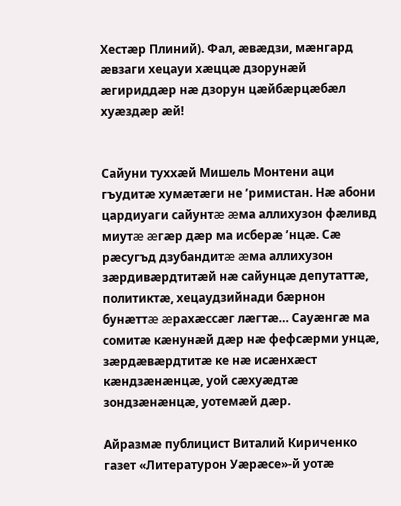Хестæр Плиний). Фал, æвæдзи, мæнгард æвзаги хецауи хæццæ дзорунæй æгириддæр нæ дзорун цæйбæрцæбæл хуæздæр æй!


Сайуни туххæй Мишель Монтени аци гъудитæ хумæтæги не ’римистан. Нæ абони цардиуаги сайунтæ æма аллихузон фæливд миутæ æгæр дæр ма исберæ ’нцæ. Сæ рæсугъд дзубандитæ æма аллихузон зæрдивæрдтитæй нæ сайунцæ депутаттæ, политиктæ, хецаудзийнади бæрнон бунæттæ æрахæссæг лæгтæ… Сауæнгæ ма сомитæ кæнунæй дæр нæ фефсæрми унцæ, зæрдæвæрдтитæ ке нæ исæнхæст кæндзæнæнцæ, уой сæхуæдтæ зондзæнæнцæ, уотемæй дæр.

Айразмæ публицист Виталий Кириченко газет «Литературон Уæрæсе»-й уотæ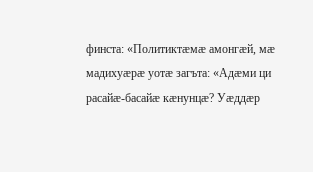финста: «Политиктæмæ амонгæй, мæ мадихуæрæ уотæ загъта: «Адæми ци расайæ-басайæ кæнунцæ? Уæддæр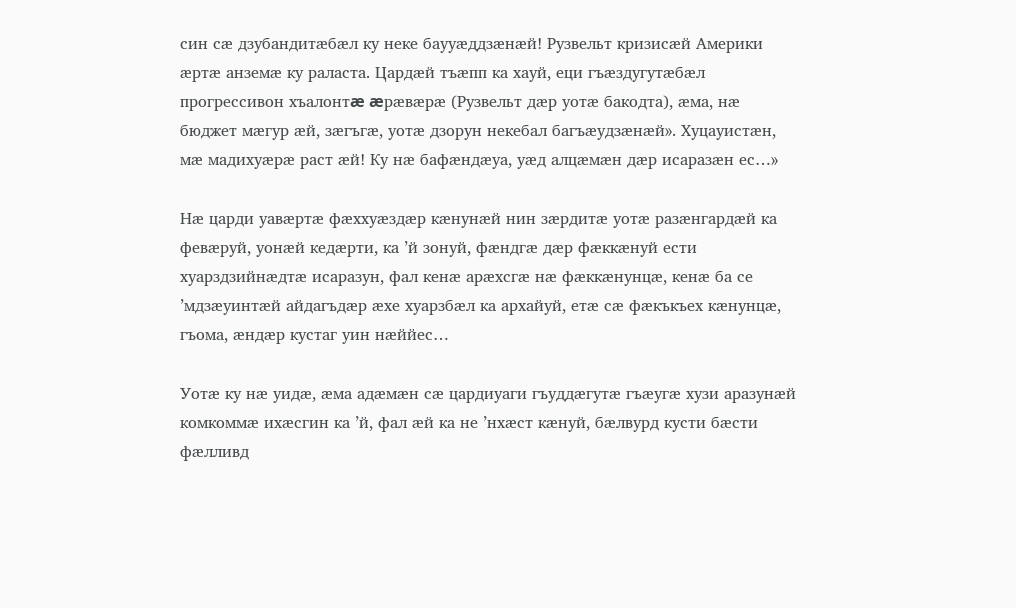син сæ дзубандитæбæл ку неке баууæддзæнæй! Рузвельт кризисæй Америки æртæ анземæ ку раласта. Цардæй тъæпп ка хауй, еци гъæздугутæбæл прогрессивон хъалонтæ æрæвæрæ (Рузвельт дæр уотæ бакодта), æма, нæ бюджет мæгур æй, зæгъгæ, уотæ дзорун некебал багъæудзæнæй». Хуцауистæн, мæ мадихуæрæ раст æй! Ку нæ бафæндæуа, уæд алцæмæн дæр исаразæн ес…»

Нæ царди уавæртæ фæххуæздæр кæнунæй нин зæрдитæ уотæ разæнгардæй ка февæруй, уонæй кедæрти, ка ’й зонуй, фæндгæ дæр фæккæнуй ести хуарздзийнæдтæ исаразун, фал кенæ арæхсгæ нæ фæккæнунцæ, кенæ ба се ’мдзæуинтæй айдагъдæр æхе хуарзбæл ка архайуй, етæ сæ фæкъкъех кæнунцæ, гъома, æндæр кустаг уин нæййес…

Уотæ ку нæ уидæ, æма адæмæн сæ цардиуаги гъуддæгутæ гъæугæ хузи аразунæй комкоммæ ихæсгин ка ’й, фал æй ка не ’нхæст кæнуй, бæлвурд кусти бæсти фæлливд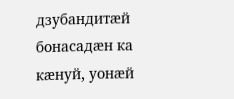дзубандитæй бонасадæн ка кæнуй, уонæй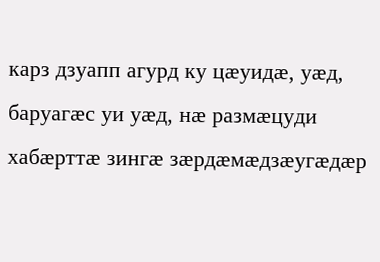карз дзуапп агурд ку цæуидæ, уæд, баруагæс уи уæд, нæ размæцуди хабæрттæ зингæ зæрдæмæдзæугæдæр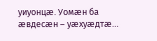уиуонцæ. Уомæн ба æвдесæн – уæхуæдтæ…